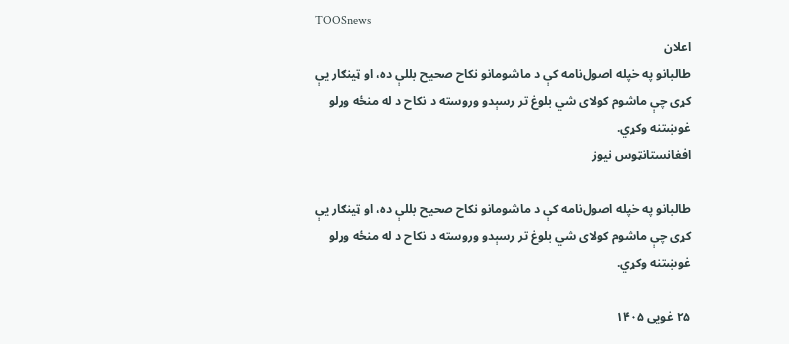TOOSnews
اعلان
طالبانو په خپله اصول‌نامه کې د ماشومانو نکاح صحيح بللې ده، او ټينګار يې کړی چې ماشوم کولای شي بلوغ تر رسېدو وروسته د نکاح د له منځه وړلو غوښتنه وکړي.
افغانستانټوس نیوز

طالبانو په خپله اصول‌نامه کې د ماشومانو نکاح صحيح بللې ده، او ټينګار يې کړی چې ماشوم کولای شي بلوغ تر رسېدو وروسته د نکاح د له منځه وړلو غوښتنه وکړي.

۲۵ غویی ۱۴۰۵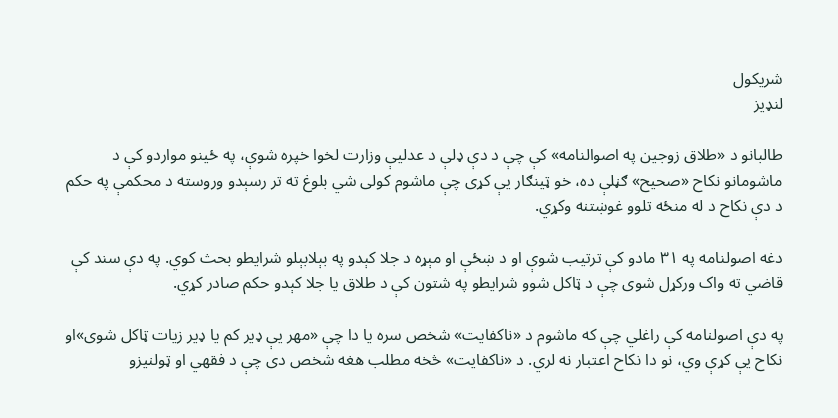شریکول
لنډیز

طالبانو د «طلاق زوجین په اصوالنامه» کې چې د دې ډلې د عدلیې وزارت لخوا خپره شوې، په ځینو مواردو کې د ماشومانو نکاح «صحیح» ګڼلې ده، خو ټینګار یې کړی چې ماشوم کولی شي بلوغ ته تر رسېدو وروسته د محکمې په حکم د دې نکاح د له منځه تلوو غوښتنه وکړي.

دغه اصولنامه په ۳۱ مادو کې ترتیب شوې او د ښځې او مېړه د جلا کېدو په بېلابېلو شرایطو بحث کوي. په دې سند کې قاضي ته واک ورکړل شوی چې د ټاکل شوو شرایطو په شتون کې د طلاق یا جلا کېدو حکم صادر کړي.

په دې اصولنامه کې راغلي چې که ماشوم د «ناکفایت» شخص سره یا دا چې «مهر یې ډیر کم یا ډیر زیات ټاکل شوی»او نکاح یې کړې وي، نو دا نکاح اعتبار نه لري. د «ناکفایت» څخه مطلب هغه شخص دی چې د فقهي او ټولنیزو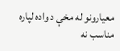معیارونو له مخې د واده لپاره مناسب نه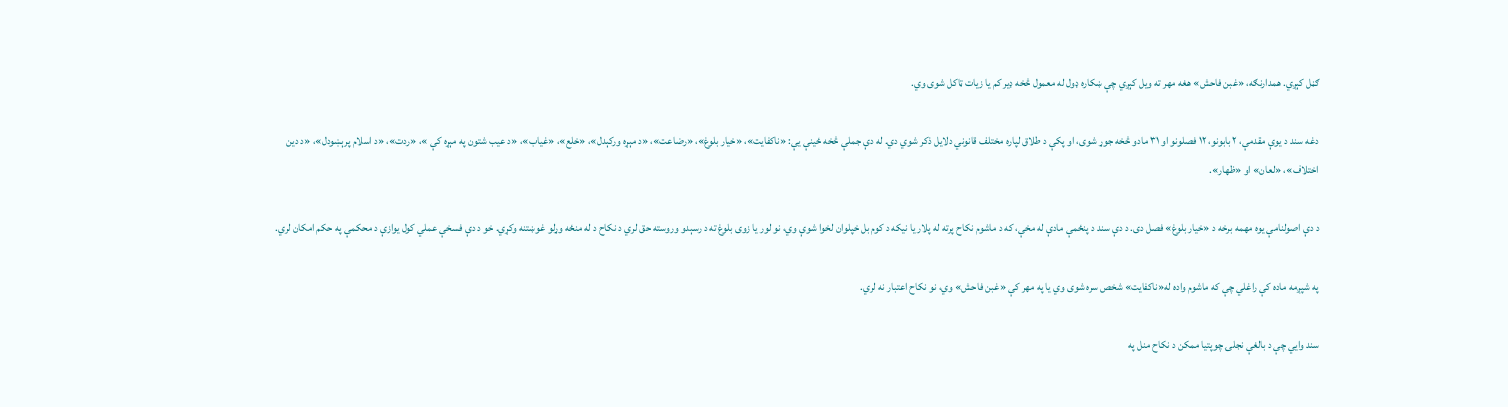ګڼل کېږي. همدارنګه، «غبن فاحش» هغه مهر ته ویل کېږي چې ښکاره ډول له معمول څخه ډیر کم یا زیات ټاکل شوی وي.

دغه سند د یوې مقدمې، ۲ بابونو، ۱۲ فصلونو او ۳۱ مادو څخه جوړ شوی، او پکې د طلاق لپاره مختلف قانوني دلایل ذکر شوي دي. له دې جملې څخه ځینې یې: «ناکفایت»، «خیار بلوغ»، «رضاعت»، «د مېړه ورکېدل»، «خلع»، «غياب»، «د عیب شتون په مېړه کې »، «ردت»، «د اسلام پرېښودل»، «د دین اختلاف»، «لعان» او «ظهار».

د دې اصولنامې یوه مهمه برخه د «خیار بلوغ» فصل دی. د دې سند د پنځمې مادې له مخې، که د ماشوم نکاح پرته له پلار یا نیکه د کوم بل خپلوان لخوا شوې وي، نو لور یا زوی بلوغ ته د رسېدو وروسته حق لري د نکاح د له منځه وړلو غوښتنه وکړي. خو د دې فسخې عملي کول یوازې د محکمې په حکم امکان لري.

په شپږمه ماده کې راغلي چې که ماشوم واده له«ناکفایت» شخص سره شوی وي یا په مهر کې «غبن فاحش» وي، نو نکاح اعتبار نه لري.

سند وایي چې د بالغې نجلۍ چوپتیا ممکن د نکاح منل په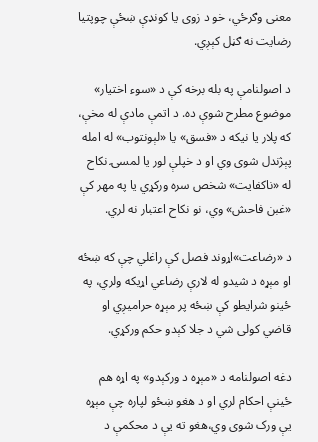معنی وګرځي، خو د زوی یا کونډې ښځې چوپتیا رضایت نه ګڼل کېږي.

د اصولنامې په بله برخه کې د «سوء اختیار» موضوع مطرح شوې ده. د اتمې مادې له مخې، که پلار یا نیکه د «فسق» یا «لېونتوب» له امله پېژندل شوی وي او د خپلې لور یا لمسۍ نکاح له «ناکفایت» شخص سره ورکړي یا په مهر کې «غبن فاحش» وي، نو نکاح اعتبار نه لري.

د «رضاعت»اړوند فصل کې راغلي چې که ښځه او مېړه د شیدو له لارې رضاعي اړیکه ولري، په ځینو شرایطو کې ښځه پر مېړه حرامیږي او قاضي کولی شي د جلا کېدو حکم ورکړي.

دغه اصولنامه د «مېړه د ورکېدو» په اړه هم ځینې احکام لري او د هغو ښځو لپاره چې مېړه یې ورک شوی وي،هغو ته یې د محکمې د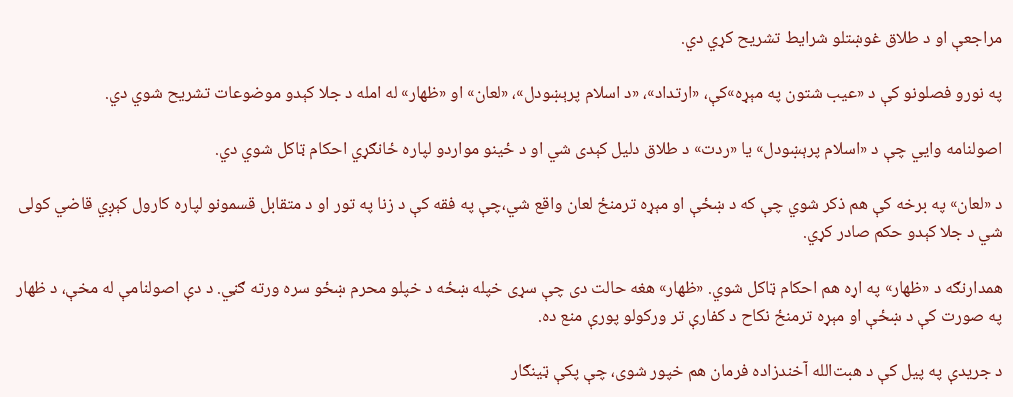مراجعې او د طلاق غوښتلو شرایط تشریح کړي دي.

په نورو فصلونو کې د «عیب شتون په مېړه»کې، «ارتداد»، «د اسلام پرېښودل»، «لعان» او «ظهار» له امله د جلا کېدو موضوعات تشریح شوي دي.

اصولنامه وایي چې د «اسلام پرېښودل» یا «ردت» د طلاق دلیل کېدی شي او د ځینو مواردو لپاره ځانګړي احکام ټاکل شوي دي.

د «لعان» په برخه کې هم ذکر شوي چې که د ښځې او مېړه ترمنځ لعان واقع شي،چې په فقه کې د زنا په تور او د متقابل قسمونو لپاره کارول کېږي قاضي کولی شي د جلا کېدو حکم صادر کړي.

همدارنګه د «ظهار» په اړه هم احکام ټاکل شوي. «ظهار» هغه حالت دی چې سړی خپله ښځه د خپلو محرم ښځو سره ورته ګڼي. د دې اصولنامې له مخې، د ظهار په صورت کې د ښځې او مېړه ترمنځ نکاح د کفارې تر ورکولو پورې منع ده.

د جریدې په پیل کې د هبت‌الله آخندزاده فرمان هم خپور شوی، چې پکې ټینګار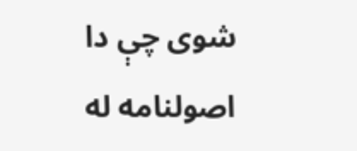شوی چې دا اصولنامه له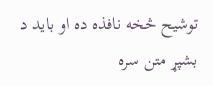توشیح څخه نافذه ده او باید د بشپړ متن سره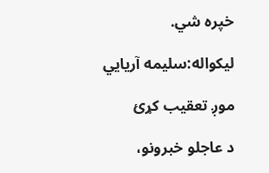خپره شي.

لیکواله:سلیمه آریایي

موږ تعقیب کړئ

د عاجلو خبرونو،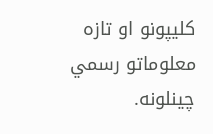کلیپونو او تازه معلوماتو رسمي چینلونه.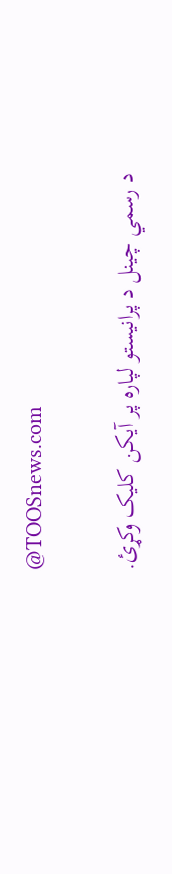@TOOSnews.com

د رسمي چینل د پرانیستو لپاره پر آیکن کلیک وکړئ.